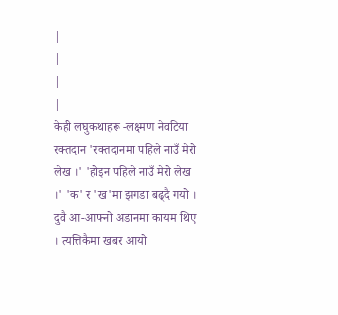|
|
|
|
केही लघुकथाहरू -लक्ष्मण नेवटिया रक्तदान 'रक्तदानमा पहिले नाउँ मेरो लेख ।' 'होइन पहिले नाउँ मेरो लेख ।' 'क' र 'ख'मा झगडा बढ्दै गयो । दुवै आ-आफ्नो अडानमा कायम थिए । त्यत्तिकैमा खबर आयो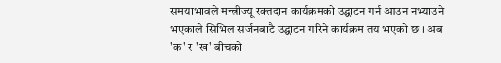समयाभावले मन्त्रीज्यू रक्तदान कार्यक्रमको उद्घाटन गर्न आउन नभ्याउने भएकाले सिभिल सर्जनबाटै उद्घाटन गरिने कार्यक्रम तय भएको छ । अब 'क' र 'ख' बीचको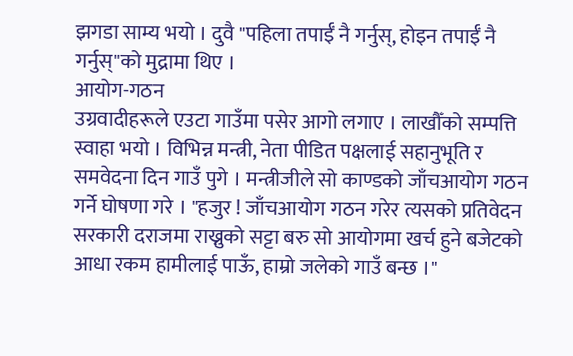झगडा साम्य भयो । दुवै "पहिला तपाईँ नै गर्नुस्, होइन तपाईँ नै गर्नुस्"को मुद्रामा थिए ।
आयोग-गठन
उग्रवादीहरूले एउटा गाउँमा पसेर आगो लगाए । लाखौँको सम्पत्ति स्वाहा भयो । विभिन्न मन्त्री, नेता पीडित पक्षलाई सहानुभूति र समवेदना दिन गाउँ पुगे । मन्त्रीजीले सो काण्डको जाँचआयोग गठन गर्ने घोषणा गरे । "हजुर ! जाँचआयोग गठन गरेर त्यसको प्रतिवेदन सरकारी दराजमा राख्नुको सट्टा बरु सो आयोगमा खर्च हुने बजेटको आधा रकम हामीलाई पाऊँ, हाम्रो जलेको गाउँ बन्छ ।"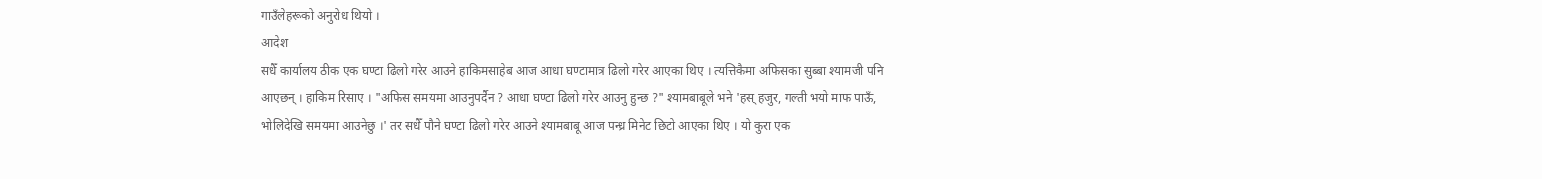गाउँलेहरूको अनुरोध थियो ।
आदेश
सधैँ कार्यालय ठीक एक घण्टा ढिलो गरेर आउने हाकिमसाहेब आज आधा घण्टामात्र ढिलो गरेर आएका थिए । त्यत्तिकैमा अफिसका सुब्बा श्यामजी पनि आएछन् । हाकिम रिसाए । "अफिस समयमा आउनुपर्दैन ? आधा घण्टा ढिलो गरेर आउनु हुन्छ ?" श्यामबाबूले भने 'हस् हजुर, गल्ती भयो माफ पाऊँ, भोलिदेखि समयमा आउनेछु ।' तर सधैँ पौने घण्टा ढिलो गरेर आउने श्यामबाबू आज पन्ध्र मिनेट छिटो आएका थिए । यो कुरा एक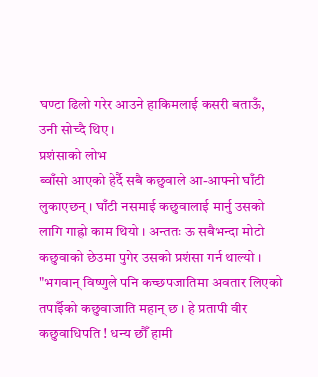घण्टा ढिलो गरेर आउने हाकिमलाई कसरी बताऊँ, उनी सोच्दै थिए ।
प्रशंसाको लोभ
ब्वाँसो आएको हेर्दै सबै कछुवाले आ-आफ्नो घाँटी लुकाएछन् । घाँटी नसमाई कछुवालाई मार्नु उसको लागि गाह्रो काम थियो । अन्ततः ऊ सबैभन्दा मोटो कछुवाको छेउमा पुगेर उसको प्रशंसा गर्न थाल्यो । "भगवान् विष्णुले पनि कच्छपजातिमा अवतार लिएको तपाईँको कछुवाजाति महान् छ । हे प्रतापी वीर कछुवाधिपति ! धन्य छौँ हामी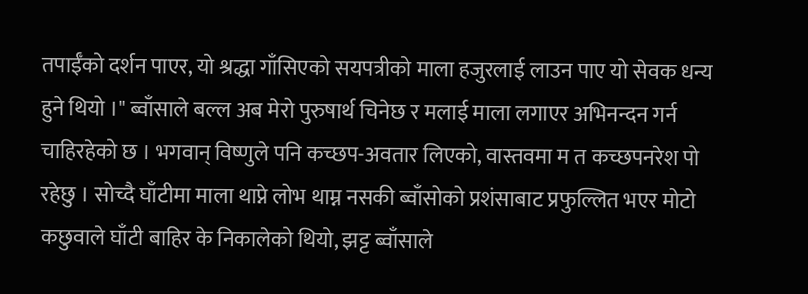तपाईँको दर्शन पाएर, यो श्रद्धा गाँसिएको सयपत्रीको माला हजुरलाई लाउन पाए यो सेवक धन्य हुने थियो ।" ब्वाँसाले बल्ल अब मेरो पुरुषार्थ चिनेछ र मलाई माला लगाएर अभिनन्दन गर्न चाहिरहेको छ । भगवान् विष्णुले पनि कच्छप-अवतार लिएको, वास्तवमा म त कच्छपनरेश पो रहेछु । सोच्दै घाँटीमा माला थाप्ने लोभ थाम्न नसकी ब्वाँसोको प्रशंसाबाट प्रफुल्लित भएर मोटो कछुवाले घाँटी बाहिर के निकालेको थियो, झट्ट ब्वाँसाले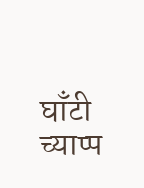घाँटी च्याप्प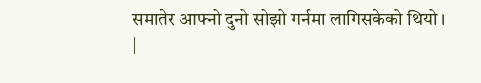समातेर आफ्नो दुनो सोझो गर्नमा लागिसकेको थियो ।
|